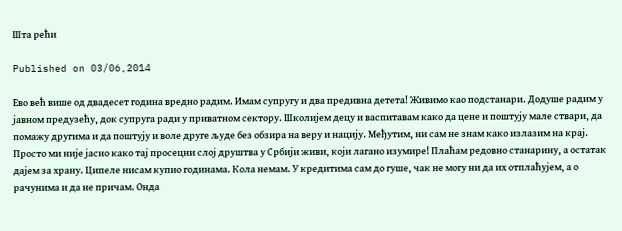Шта рећи

Published on 03/06,2014

Ево већ више од двадесет година вредно радим. Имам супругу и два предивна детета! Живимо као подстанари. Додуше радим у јавном предузећу, док супруга ради у приватном сектору. Школијем децу и васпитавам како да цене и поштују мале ствари, да помажу другима и да поштују и воле друге људе без обзира на веру и нацију. Међутим, ни сам не знам како излазим на крај. Просто ми није јасно како тај просецни слој друштва у Србији живи, који лагано изумире! Плаћам редовно станарину, а остатак дајем за храну. Ципеле нисам купио годинама. Кола немам. У кредитима сам до гуше, чак не могу ни да их отплаћујем, а о рачунима и да не причам. Онда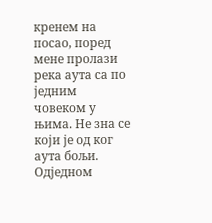кренем на посао, поред мене пролази река аута са по једним човеком у њима. Не зна се који је од ког аута бољи. Одједном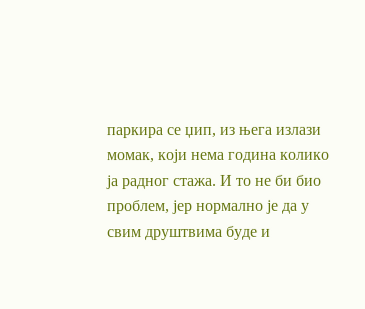паркира се џип, из њега излази момак, који нема година колико ја радног стажа. И то не би био проблем, јер нормално је да у свим друштвима буде и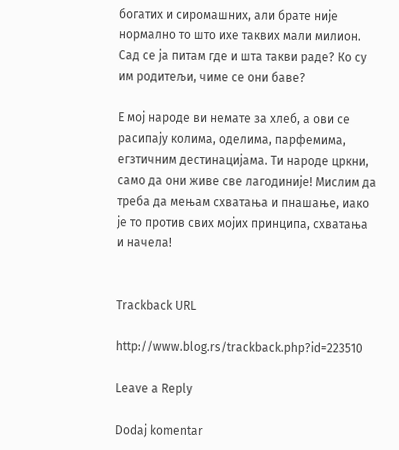богатих и сиромашних, али брате није нормално то што ихе таквих мали милион. Сад се ја питам где и шта такви раде? Ко су им родитељи, чиме се они баве?

Е мој народе ви немате за хлеб, а ови се расипају колима, оделима, парфемима, егзтичним дестинацијама. Ти народе цркни, само да они живе све лагодиније! Мислим да треба да мењам схватања и пнашање, иако је то против свих мојих принципа, схватања и начела!


Trackback URL

http://www.blog.rs/trackback.php?id=223510

Leave a Reply

Dodaj komentar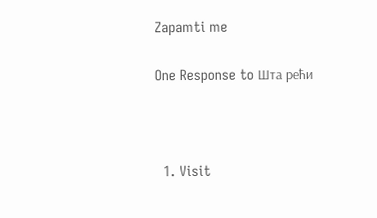Zapamti me

One Response to Шта рећи



  1. Visit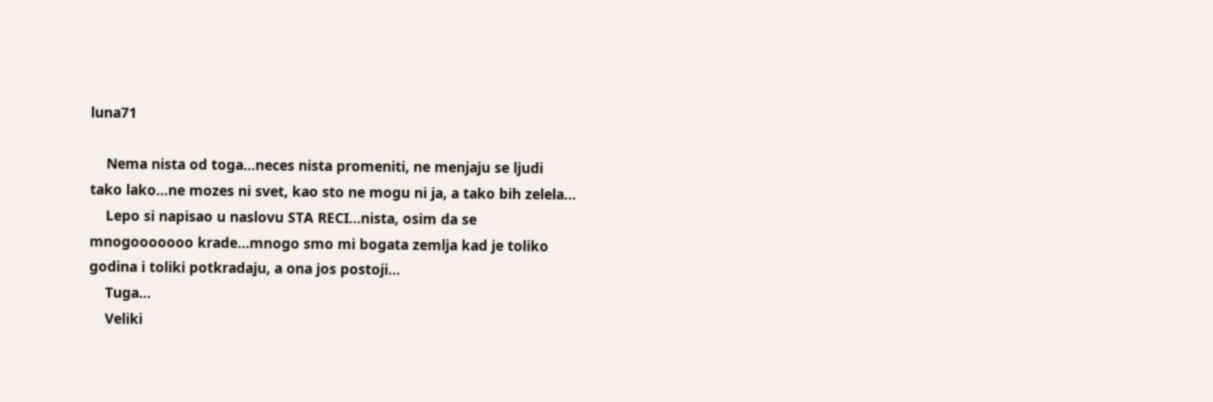luna71

    Nema nista od toga...neces nista promeniti, ne menjaju se ljudi tako lako...ne mozes ni svet, kao sto ne mogu ni ja, a tako bih zelela...
    Lepo si napisao u naslovu STA RECI...nista, osim da se mnogooooooo krade...mnogo smo mi bogata zemlja kad je toliko godina i toliki potkradaju, a ona jos postoji...
    Tuga...
    Veliki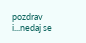pozdrav i...nedaj se